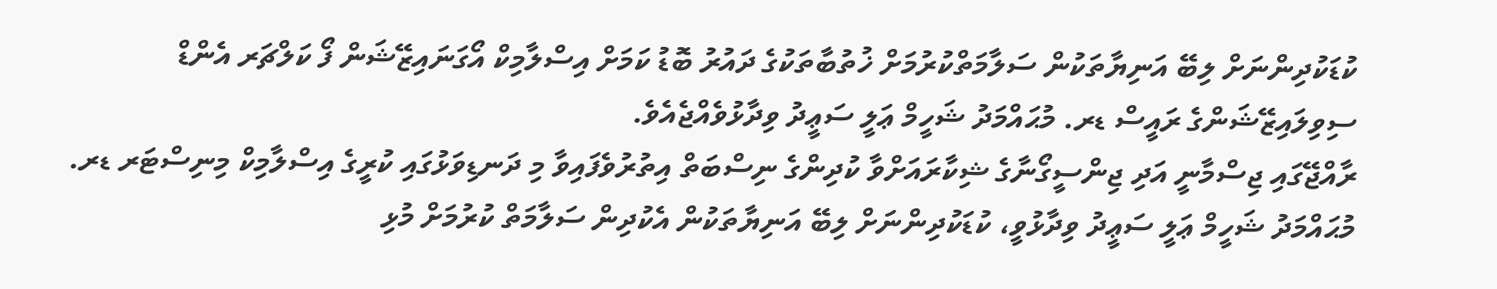ކުޑަކުދިންނަށް ލިބޭ އަނިޔާތަކުން ސަލާމަތްކުރުމަށް ޚުތުބާތަކުގެ ދައުރު ބޮޑު ކަމަށް އިސްލާމިކް އޯގަނައިޒޭޝަން ފޯ ކަލްޗަރ އެންޑް ސިވިލައިޒޭޝަންގެ ރައީސް ޑރ. މުޙައްމަދު ޝަހީމް ޢަލީ ސަޢީދު ވިދާޅުވެއްޖެއެވެ.
ރާއްޖޭގައި ޖިސްމާނީ އަދި ޖިންސީގޯނާގެ ޝިކާރައަށްވާ ކުދިންގެ ނިސްބަތް އިތުރުވެފައިވާ މި ދަނޑިވަޅުގައި ކުރީގެ އިސްލާމިކް މިނިސްޓަރ ޑރ. މުޙައްމަދު ޝަހީމް ޢަލީ ސަޢީދު ވިދާޅުވީ، ކުޑަކުދިންނަށް ލިބޭ އަނިޔާތަކުން އެކުދިން ސަލާމަތް ކުރުމަށް މުޅި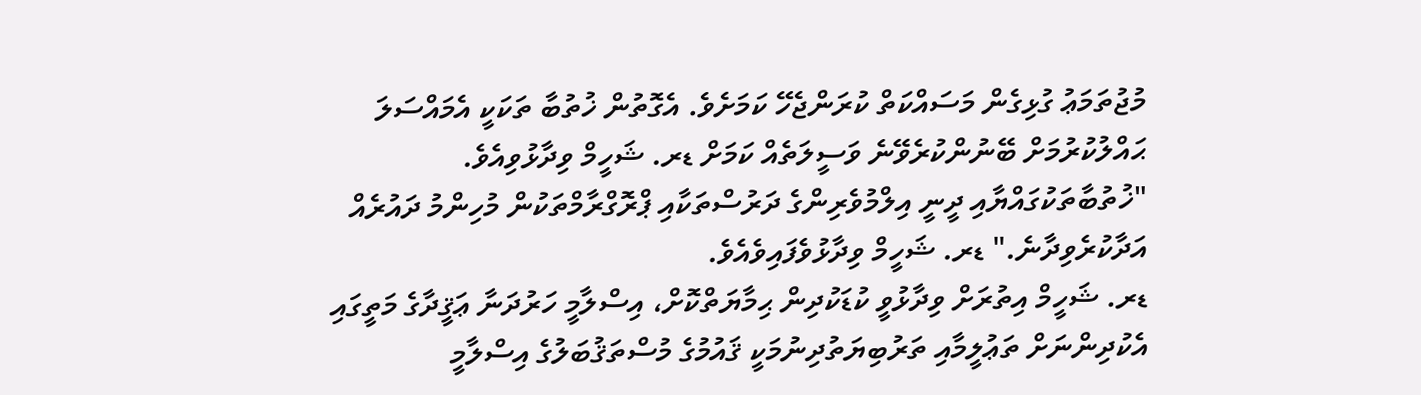މުޖުތަމަޢު ގުޅިގެން މަސައްކަތް ކުރަންޖެހޭ ކަމަށެވެ. އެގޮތުން ޚުތުބާ ތަކަކީ އެމައްސަލަ ޙައްލުކުރުމަށް ބޭނުންކުރެވޭނެ ވަސީލަތެއް ކަމަށް ޑރ. ޝަހީމް ވިދާޅުވިއެވެ.
"ޚުތުބާތަކުގައްޔާއި ދީނީ އިލްމުވެރިންގެ ދަރުސްތަކާއި ޕްރޮގްރާމްތަކުން މުހިންމު ދައުރެއް އަދާކުރެވިދާނެ." ޑރ. ޝަހީމް ވިދާޅުވެފައިވެއެވެ.
ޑރ. ޝަހީމް އިތުރަށް ވިދާޅުވީ ކުޑަކުދިން ޙިމާޔަތްކޮށް، އިސްލާމީ ހަރުދަނާ ޢަޤީދާގެ މަތީގައި އެކުދިންނަށް ތަޢުލީމާއި ތަރުބިޔަތުދިނުމަކީ ޤައުމުގެ މުސްތަޤުބަލުގެ އިސްލާމީ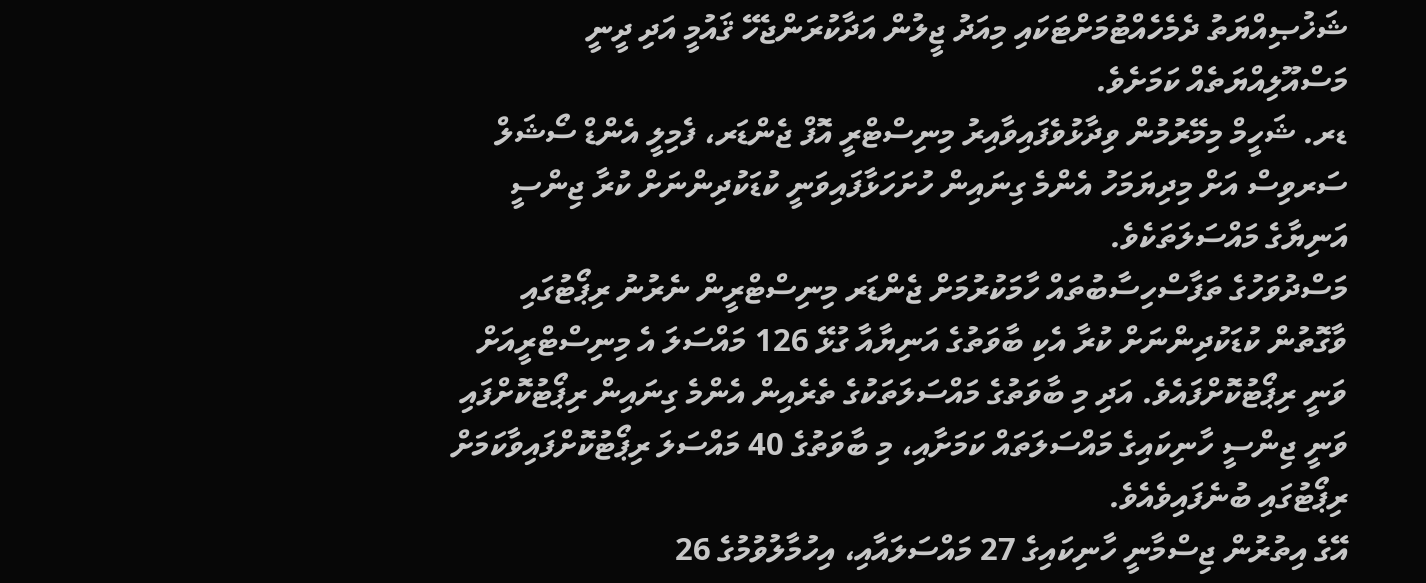ޝަޚުޞިއްޔަތު ދެމެހެއްޓުމަށްޓަކައި މިއަދު ޖީލުން އަދާކުރަންޖެހޭ ޤައުމީ އަދި ދީނީ މަސްއޫލިއްޔަތެއް ކަމަށެވެ.
ޑރ. ޝަހީމް މިމޭރުމުން ވިދާޅުވެފައިވާއިރު މިނިސްޓްރީ އޮފް ޖެންޑަރ، ފެމިލީ އެންޑް ސޯޝަލް ސަރވިސް އަށް މިދިޔަމަހު އެންމެ ގިނައިން ހުށަހަޅާފައިވަނީ ކުޑަކުދިންނަށް ކުރާ ޖިންސީ އަނިޔާގެ މައްސަލަތަކެވެ.
މަސްދުވަހުގެ ތަފާސްހިސާބުތައް ހާމަކުރުމަށް ޖެންޑަރ މިނިސްޓްރީން ނެރުނު ރިޕޯޓުގައި ވާގޮތުން ކުޑަކުދިންނަށް ކުރާ އެކި ބާވަތުގެ އަނިޔާއާ ގުޅޭ 126 މައްސަލަ އެ މިނިސްޓްރީއަށް ވަނީ ރިޕޯޓުކޮށްފައެވެ. އަދި މި ބާވަތުގެ މައްސަލަތަކުގެ ތެރެއިން އެންމެ ގިނައިން ރިޕޯޓުކޮށްފައި ވަނީ ޖިންސީ ހާނިކައިގެ މައްސަލަތައް ކަމަށާއި، މި ބާވަތުގެ 40 މައްސަލަ ރިޕޯޓުކޮށްފައިވާކަމަށް ރިޕޯޓުގައި ބުނެފައިވެއެވެ.
އޭގެ އިތުރުން ޖިސްމާނީ ހާނިކައިގެ 27 މައްސަލައާއި، އިހުމާލުވުމުގެ 26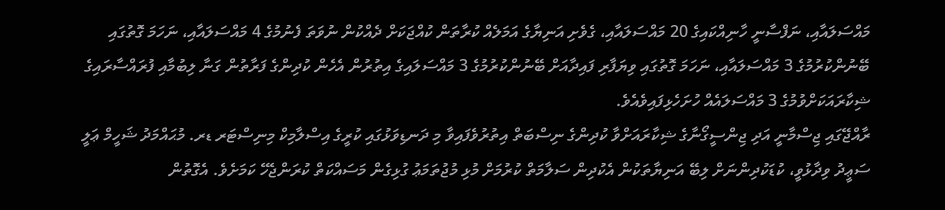މައްސަލައާއި، ނަފްސާނީ ހާނިއްކައިގެ 20 މައްސަލައާއި، ގެވެށި އަނިޔާގެ އަމަލެއް ކުރާތަން ކުއްޖަކަށް ދެއްކުން ނުވަތަ ފެނުމުގެ 4 މައްސަލައާއި، ނަހަމަ ގޮތުގައި ބޭނުންކުރުމުގެ 3 މައްސަލައާއި، ނަހަމަ ގޮތުގައި ވިޔަފާރި ފައިދާއަށް ބޭނުންކުރުމުގެ 3 މައްސަލައިގެ އިތުރުން އެހެން ކުދިންގެ ފަރާތުން ގަނާ ލިބުމާއި ފުރައްސާރައިގެ ޝިކާރައަކަށްވުމުގެ 3 މައްސަލައެއް ހުށަހެޅިފައިވެއެވެ.
ރާއްޖޭގައި ޖިސްމާނީ އަދި ޖިންސީގޯނާގެ ޝިކާރައަށްވާ ކުދިންގެ ނިސްބަތް އިތުރުވެފައިވާ މި ދަނޑިވަޅުގައި ކުރީގެ އިސްލާމިކް މިނިސްޓަރ ޑރ. މުޙައްމަދު ޝަހީމް ޢަލީ ސަޢީދު ވިދާޅުވީ، ކުޑަކުދިންނަށް ލިބޭ އަނިޔާތަކުން އެކުދިން ސަލާމަތް ކުރުމަށް މުޅި މުޖުތަމަޢު ގުޅިގެން މަސައްކަތް ކުރަންޖެހޭ ކަމަށެވެ. އެގޮތުން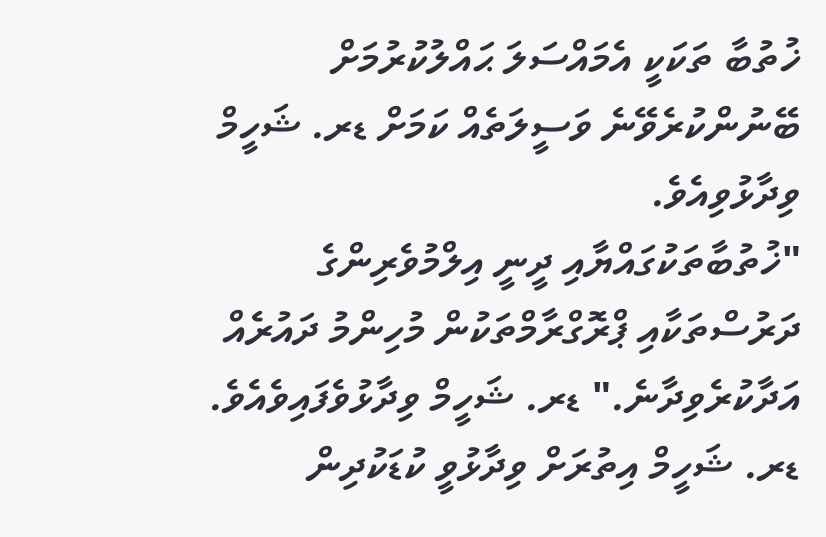ޚުތުބާ ތަކަކީ އެމައްސަލަ ޙައްލުކުރުމަށް ބޭނުންކުރެވޭނެ ވަސީލަތެއް ކަމަށް ޑރ. ޝަހީމް ވިދާޅުވިއެވެ.
"ޚުތުބާތަކުގައްޔާއި ދީނީ އިލްމުވެރިންގެ ދަރުސްތަކާއި ޕްރޮގްރާމްތަކުން މުހިންމު ދައުރެއް އަދާކުރެވިދާނެ." ޑރ. ޝަހީމް ވިދާޅުވެފައިވެއެވެ.
ޑރ. ޝަހީމް އިތުރަށް ވިދާޅުވީ ކުޑަކުދިން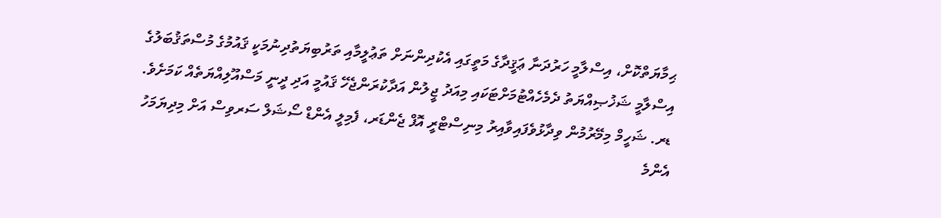ޙިމާޔަތްކޮށް، އިސްލާމީ ހަރުދަނާ ޢަޤީދާގެ މަތީގައި އެކުދިންނަށް ތަޢުލީމާއި ތަރުބިޔަތުދިނުމަކީ ޤައުމުގެ މުސްތަޤުބަލުގެ އިސްލާމީ ޝަޚުޞިއްޔަތު ދެމެހެއްޓުމަށްޓަކައި މިއަދު ޖީލުން އަދާކުރަންޖެހޭ ޤައުމީ އަދި ދީނީ މަސްއޫލިއްޔަތެއް ކަމަށެވެ.
ޑރ. ޝަހީމް މިމޭރުމުން ވިދާޅުވެފައިވާއިރު މިނިސްޓްރީ އޮފް ޖެންޑަރ، ފެމިލީ އެންޑް ސޯޝަލް ސަރވިސް އަށް މިދިޔަމަހު އެންމެ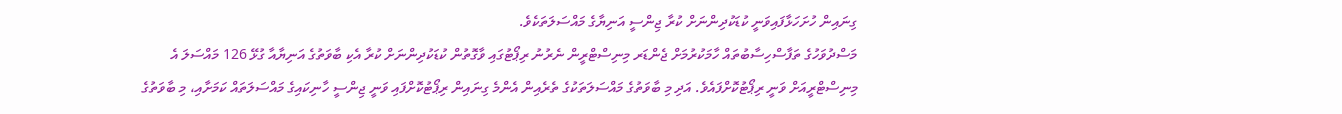ގިނައިން ހުށަހަޅާފައިވަނީ ކުޑަކުދިންނަށް ކުރާ ޖިންސީ އަނިޔާގެ މައްސަލަތަކެވެ.
މަސްދުވަހުގެ ތަފާސްހިސާބުތައް ހާމަކުރުމަށް ޖެންޑަރ މިނިސްޓްރީން ނެރުނު ރިޕޯޓުގައި ވާގޮތުން ކުޑަކުދިންނަށް ކުރާ އެކި ބާވަތުގެ އަނިޔާއާ ގުޅޭ 126 މައްސަލަ އެ މިނިސްޓްރީއަށް ވަނީ ރިޕޯޓުކޮށްފައެވެ. އަދި މި ބާވަތުގެ މައްސަލަތަކުގެ ތެރެއިން އެންމެ ގިނައިން ރިޕޯޓުކޮށްފައި ވަނީ ޖިންސީ ހާނިކައިގެ މައްސަލަތައް ކަމަށާއި، މި ބާވަތުގެ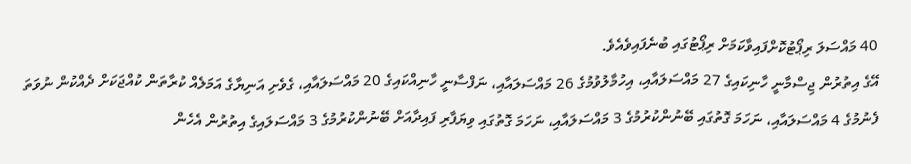40 މައްސަލަ ރިޕޯޓުކޮށްފައިވާކަމަށް ރިޕޯޓުގައި ބުނެފައިވެއެވެ.
އޭގެ އިތުރުން ޖިސްމާނީ ހާނިކައިގެ 27 މައްސަލައާއި، އިހުމާލުވުމުގެ 26 މައްސަލައާއި، ނަފްސާނީ ހާނިއްކައިގެ 20 މައްސަލައާއި، ގެވެށި އަނިޔާގެ އަމަލެއް ކުރާތަން ކުއްޖަކަށް ދެއްކުން ނުވަތަ ފެނުމުގެ 4 މައްސަލައާއި، ނަހަމަ ގޮތުގައި ބޭނުންކުރުމުގެ 3 މައްސަލައާއި، ނަހަމަ ގޮތުގައި ވިޔަފާރި ފައިދާއަށް ބޭނުންކުރުމުގެ 3 މައްސަލައިގެ އިތުރުން އެހެން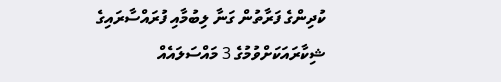ކުދިންގެ ފަރާތުން ގަނާ ލިބުމާއި ފުރައްސާރައިގެ ޝިކާރައަކަށްވުމުގެ 3 މައްސަލައެއް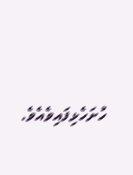ހުށަހެޅިފައިވެއެވެ.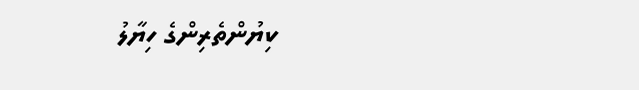ކިޔުންތެރިންގެ ހިޔާލު